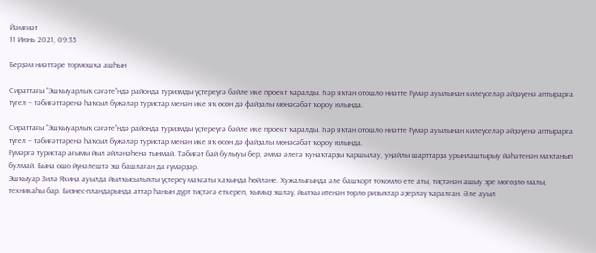Йәмғиәт
11 Июнь 2021, 09:35

Берҙәм ниәттәре тормошҡа ашһын

Сираттағы “Эшҡыуарлыҡ сәғәте”ндә районда туризмды үҫтереүгә бәйле ике проект ҡаралды. Һәр яҡтан отошло ниәтте Ғүмәр ауылынан килеүселәр әйҙәүенә аптырарға түгел – тәбиғәттәренә һаҡсыл бүжәләр туристар менән ике яҡ өсөн дә файҙалы мөнәсәбәт ҡороу юлында.

Сираттағы “Эшҡыуарлыҡ сәғәте”ндә районда туризмды үҫтереүгә бәйле ике проект ҡаралды. Һәр яҡтан отошло ниәтте Ғүмәр ауылынан килеүселәр әйҙәүенә аптырарға түгел – тәбиғәттәренә һаҡсыл бүжәләр туристар менән ике яҡ өсөн дә файҙалы мөнәсәбәт ҡороу юлында.
Ғүмәргә туристар ағымы йыл әйләнәһенә тынмай. Тәбиғәт бай булыуы бер, әммә әлегә ҡунаҡтарҙы ҡаршылау, уңайлы шарттарҙа урынлаштырыу йәһәтенән маҡтанып булмай. Бына ошо йүнәлештә эш башлаған да ғүмәрҙәр.
Эшҡыуар Зилә Яхина ауылда йылҡысылыҡты үҫтереү маҡсаты хаҡында һөйләне. Хужалығында әле башҡорт тоҡомло ете аты, тиҫтәнән ашыу эре мөгөҙлө малы, техникаһы бар. Бизнес-пландарында аттар һанын дүрт тиҫтәгә еткереп, ҡымыҙ эшләү, йылҡы итенән төрлө ризыҡтар әҙерләү ҡаралған. Әле ауыл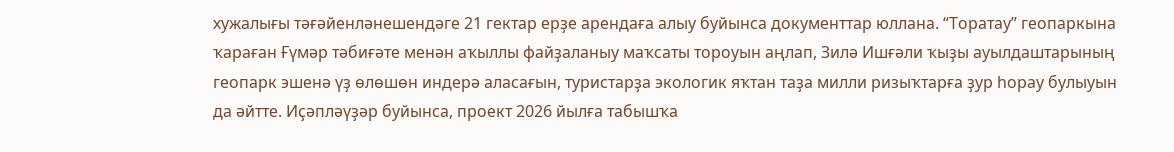хужалығы тәғәйенләнешендәге 21 гектар ерҙе арендаға алыу буйынса документтар юллана. “Торатау” геопаркына ҡараған Ғүмәр тәбиғәте менән аҡыллы файҙаланыу маҡсаты тороуын аңлап, Зилә Ишғәли ҡыҙы ауылдаштарының геопарк эшенә үҙ өлөшөн индерә аласағын, туристарҙа экологик яҡтан таҙа милли ризыҡтарға ҙур һорау булыуын да әйтте. Иҫәпләүҙәр буйынса, проект 2026 йылға табышҡа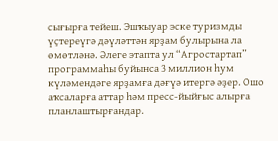сығырға тейеш. Эшҡыуар эске туризмды үҫтереүгә дәүләттән ярҙам булырына ла өмөтләнә. Әлеге этапта ул “Агростартап” программаһы буйынса 3 миллион һум күләмендәге ярҙамға дәғүә итергә әҙер. Ошо аҡсаларға аттар һәм пресс-йыйғыс алырға планлаштырғандар.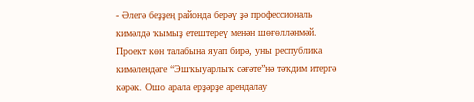- Әлегә беҙҙең районда берәү ҙә профессиональ кимәлдә ҡымыҙ етештереү менән шөғөлләнмәй. Проект көн талабына яуап бирә, уны республика кимәлендәге “Эшҡыуарлыҡ сәғәте”нә тәҡдим итергә кәрәк. Ошо арала ерҙәрҙе арендалау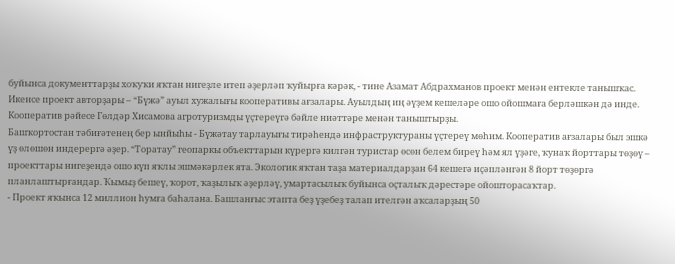буйынса документтарҙы хоҡуҡи яҡтан нигеҙле итеп әҙерләп ҡуйырға кәрәк, - тине Азамат Абдрахманов проект менән ентекле танышҡас. Икенсе проект авторҙары – “Бүжә” ауыл хужалығы кооперативы ағзалары. Ауылдың иң әүҙем кешеләре ошо ойошмаға берләшкән дә инде. Кооператив рәйесе Гөлдәр Хисамова агротуризмды үҫтереүгә бәйле ниәттәре менән таныштырҙы.
Башҡортостан тәбиғәтенең бер ынйыһы - Бүжәтау тарлауығы тирәһендә инфраструктураны үҫтереү мөһим. Кооператив ағзалары был эшкә үҙ өлөшөн индерергә әҙер. “Торатау” геопаркы объекттарын күрергә килгән туристар өсөн белем биреү һәм ял үҙәге, ҡунаҡ йорттары төҙөү – проекттары нигеҙендә ошо күп яҡлы эшмәкәрлек ята. Экологик яҡтан таҙа материалдарҙан 64 кешегә иҫәпләнгән 8 йорт төҙөргә планлаштырғандар. Ҡымыҙ бешеү, ҡорот, ҡаҙылыҡ әҙерләү, умартасылыҡ буйынса оҫталыҡ дәрестәре ойошторасаҡтар.
- Проект яҡынса 12 миллион һумға баһалана. Башланғыс этапта беҙ үҙебеҙ талап ителгән аҡсаларҙың 50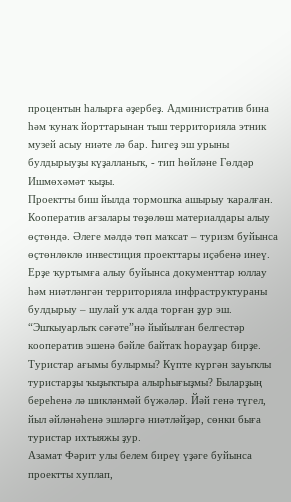процентын һалырға әҙербеҙ. Административ бина һәм ҡунаҡ йорттарынан тыш территорияла этник музей асыу ниәте лә бар. Һигеҙ эш урыны булдырыуҙы күҙалланыҡ, - тип һөйләне Гөлдәр Ишмөхәмәт ҡыҙы.
Проектты биш йылда тормошҡа ашырыу ҡаралған. Кооператив ағзалары төҙөлөш материалдары алыу өҫтөндә. Әлеге мәлдә төп маҡсат – туризм буйынса өҫтөнлөклө инвестиция проекттары иҫәбенә инеү. Ерҙе ҡуртымға алыу буйынса документтар юллау һәм ниәтләнгән территорияла инфраструктураны булдырыу – шулай уҡ алда торған ҙур эш. “Эшҡыуарлыҡ сәғәте”нә йыйылған белгестәр кооператив эшенә бәйле байтаҡ һорауҙар бирҙе. Туристар ағымы булырмы? Күпте күргән зауыҡлы туристарҙы ҡыҙыҡтыра алырһығыҙмы? Быларҙың береһенә лә шикләнмәй бүжәләр. Йәй генә түгел, йыл әйләнәһенә эшләргә ниәтләйҙәр, сөнки быға туристар ихтыяжы ҙур.
Азамат Фәрит улы белем биреү үҙәге буйынса проектты хуплап,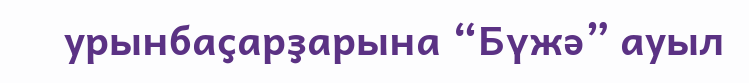урынбаҫарҙарына “Бүжә” ауыл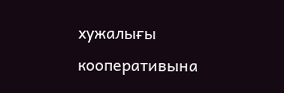хужалығы кооперативына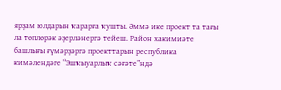ярҙам юлдарын ҡарарға ҡушты. Әммә ике проект та тағы ла төплөрәк әҙерләнергә тейеш. Район хакимиәте башлығы ғүмәрҙәргә проекттарын республика кимәлендәге “Эшҡыуарлыҡ сәғәте”ндә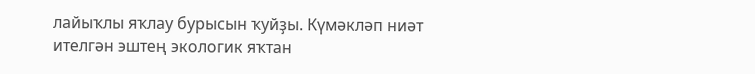лайыҡлы яҡлау бурысын ҡуйҙы. Күмәкләп ниәт ителгән эштең экологик яҡтан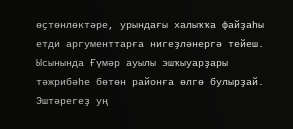өҫтөнлөктәре, урындағы халыҡҡа файҙаһы етди аргументтарға нигеҙләнергә тейеш. Ысынында Ғүмәр ауылы эшҡыуарҙары тәжрибәһе бөтөн районға өлгө булырҙай. Эштәрегеҙ уң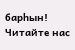барһын!
Читайте нас